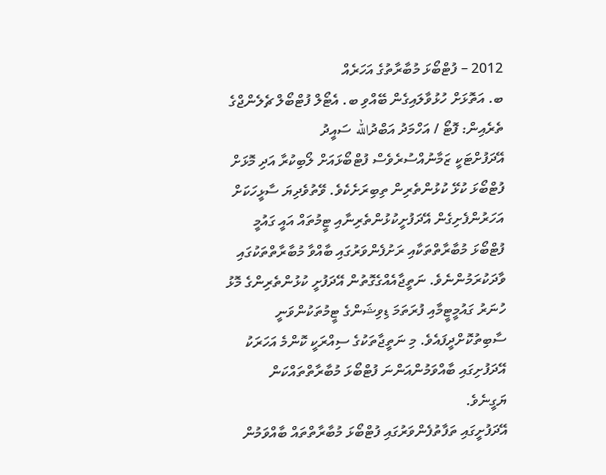2012 – ފުޓްބޯޅަ މުބާރާތުގެ އަހަރެއް
ބ. އަތޮޅަށް ހުޅުވާލައިގެން ބޭއްވި ބ. އެޓޯލް ފުޓްބޯލް ޗެލެންޖްގެ ތެރެއިން: ފޮޓޯ / އަހްމަދު އަބްދުالله ސައީދު
އޭދަފުށްޓަކީ ޒަމާނުއްސުރެވެސް ފުޓްބޯޅައަށް ލޯބިކުރާ އަދި މޮޅަށް ފުޓްބޯޅަ ކުޅޭ ކުޅުންތެރިން ތިބިރަށެކެވެ. ވޭތުވެދިޔަ ސާޅީހަކަށް އަހަރުންފެށިގެން އޭދަފުށީކުޅުންތެރިނާއި ޓީމުތައް އައީ ގައުމީ ފުޓްބޯޅަ މުބާރާތްތަކާއި ރަށުފެންވަރުގައި ބާއްވާ މުބާރާތްތަކުގައި ވާދަކުރަމުންނެވެ. ނަތީޖާއެއްގެގޮތުން އޭދަފުށީ ކުޅުންތެރިންގެ މޮޅު ހުނަރު ގައުމީޓީމާއި ފުރަތަމަ ޑިވިޝަންގެ ޓީމުތަކުންވަނީ ސާބިތުކޮށްދީފައެވެ. މި ނަތީޖާތަކުގެ ސިއްރަކީ ކޮންމެ އަހަރަކު އޭދަފުށިގައި ބާއްވަމުންއަންނަ ފުޓްބޯޅަ މުބާރާތްތައްކަން ޔަގީނެވެ.
އޭދަފުށީގައި ތަފާތުފެންވަރުގައި ފުޓްބޯޅަ މުބާރާތްތައް ބާއްވަމުން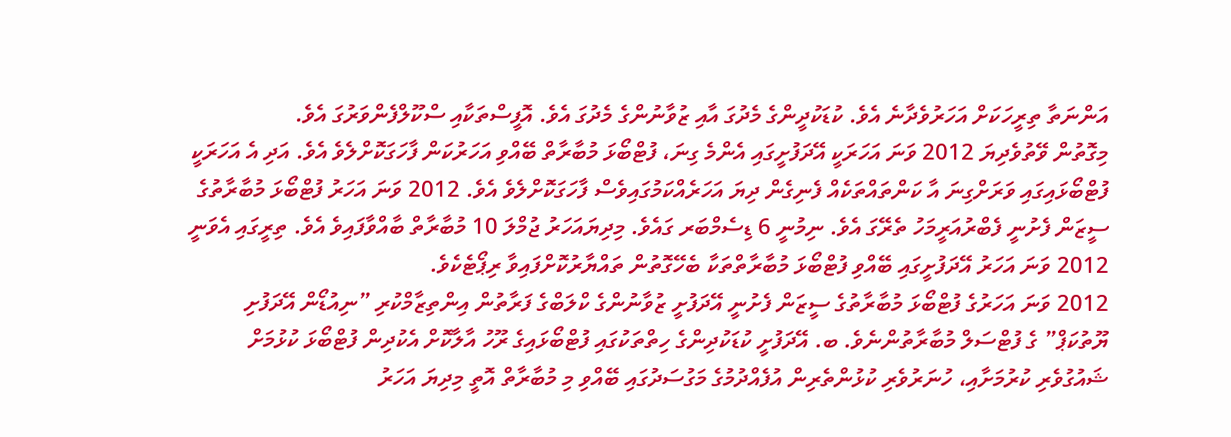އަންނަތާ ތިރީހަކަށް އަހަރުވެދާނެ އެވެ. ކުޑަކުދީންގެ މެދުގަ އާއި ޒުވާނުންގެ މެދުގަ އެވެ. އޮފީސްތަކާއި ސްކޫލްފެންވަރުގަ އެވެ.
މިގޮތުން ވޭތުވެދިޔަ 2012 ވަނަ އަހަރަކީ އޭދަފުށީގައި އެންމެ ގިނަ، ފުޓްބޯޅަ މުބާރާތް ބޭއްވި އަހަރުކަން ފާހަގަކޮށްލެވެ އެވެ. އަދި އެ އަހަރަކީ ފުޓްބޯޅައިގައި ވަރަށްގިނަ އާ ކަންތައްތަކެއް ފެނިގެން ދިޔަ އަހަރެއްކަމުގައިވެސް ފާހަގަކޮށްލެވެ އެވެ. 2012 ވަނަ އަހަރު ފުޓްބޯޅަ މުބާރާތުގެ ސީޒަން ފެށުނީ ފެބްރުއަރީމަހު ތެރޭގަ އެވެ. ނިމުނީ 6 ޑިސެމްބަރ ގައެވެ. މިދިޔައަހަރު ޖުމްލަ 10 މުބާރާތް ބާއްވާފައިވެ އެވެ. ތިރީގައި އެވަނީ 2012 ވަނަ އަހަރު އޭދަފުށީގައި ބޭއްވި ފުޓްބޯޅަ މުބާރާތްތަކާ ބެހޭގޮތުން ތައްޔާރުކޮށްފައިވާ ރިޕޯޓެކެވެ.
2012 ވަނަ އަހަރުގެ ފުޓްބޯޅަ މުބާރާތުގެ ސީޒަން ފެށުނީ އޭދަފުށީ ޒުވާނުންގެ ކްލަބްގެ ފަރާތުން އިންތިޒާމްކުރި ”ނިއުޑޯން އޭދަފުށި ޔޫތުކަޕް” ގެ ފުޓްސަލް މުބާރާތުންނެވެ. ބ. އޭދަފުށީ ކުޑަކުދިންގެ ހިތްތަކުގައި ފުޓްބޯޅައިގެ ރޫހު އާލާކޮށް އެކުދިން ފުޓްބޯޅަ ކުޅުމަށް ޝައުގުވެރި ކުރުމަށާއި، ހުނަރުވެރި ކުޅުންތެރިން އުފެއްދުމުގެ މަގުސަދުގައި ބޭއްވި މި މުބާރާތް އޮތީ މިދިޔަ އަހަރު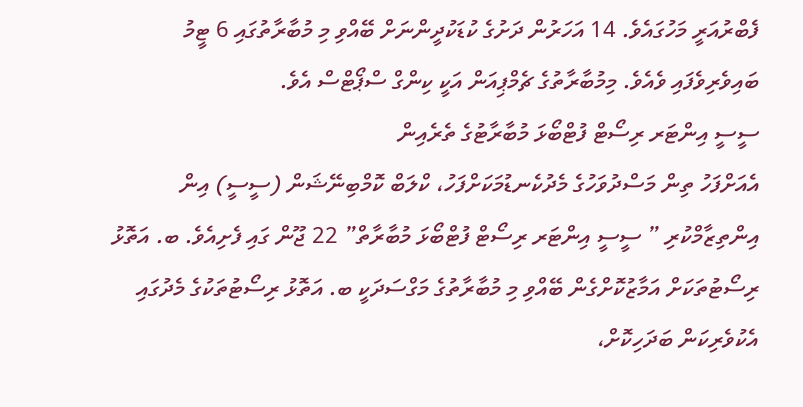ފެބްރުއަރީ މަހުގައެވެ. 14 އަހަރުން ދަށުގެ ކުޑަކުދީންނަށް ބޭއްވި މި މުބާރާތުގައި 6 ޓީމު ބައިވެރިވެފައި ވެއެވެ. މިމުބާރާތުގެ ޗެމްޕިއަން އަކީ ކިންގް ސްޕޯޓްސް އެވެ.
ސީސީ އިންޓަރ ރިސޯޓް ފުޓްބޯޅަ މުބާރާޓުގެ ތެރެއިން
އެއަށްފަހު ތިން މަސްދުވަހުގެ މެދުކެނޑުމަކަށްފަހު، ކްލަބް ކޮމްބިނޭޝަން (ސީސީ) އިން އިންތިޒާމްކުރި ” ސީސީ އިންޓަރ ރިސޯޓް ފުޓްބޯޅަ މުބާރާތް” 22 ޖޫން ގައި ފެށިއެވެ. ބ. އަތޮޅު ރިސޯޓުތަކަށް އަމާޒުކޮށްގެން ބޭއްވި މި މުބާރާތުގެ މަގްސަދަކީ ބ. އަތޮޅު ރިސޯޓުތަކުގެ މެދުގައި އެކުވެރިކަން ބަދަހިކޮށް،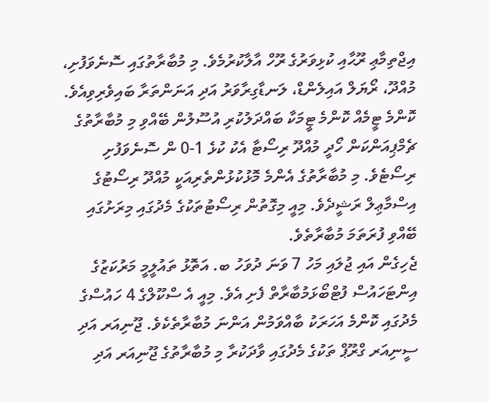އިޖްތިމާޢި ރޫޙާއި ކުޅިވަރުގެ ރޫހް އާލާކުރުމެވެ. މި މުބާރާތުގައި ސޮނެވަފުށި، މުއްދޫ، ރޯޔަލް އައިލެންޑް، ލަނޑާގިރާވަރު އަދި އަނަންތަރާ ބައިވެރިވިއެވެ. ކޮންމެ ޓީމެއް ކޮންމެ ޓީމަކާ ބައްދަލުކުރި އުސޫލުން ބޭއްވި މި މުބާރާތުގެ ޗެމްޕިއަންކަން ހޯދީ މުއްދޫ ރިސޯޓާ އެކު ކުޅެ 1-0 ން ސޮނެވަފުށި ރިސޯޓެވެ. މި މުބާރާތުގެ އެންމެ މޮޅުކުޅުންތެރިއަކީ މުއްދޫ ރިސޯޓުގެ އިސްމާޢިލް ރަޝީދެވެ. މިއީ މިގޮތުން ރިސޯޓުތަކުގެ މެދުގައި މިރަށުގައި ބޭއްވި ފުރަތަމަ މުބާރާތެވެ.
ޖެހިގެން އައި ޖުލައި މަހު 7 ވަނަ ދުވަހު ބ. އަތޮޅު ތައުލީމީ މަރުކަޒުގެ އިންޓަހައުސް ފުޓްބޯޅަމުބާރާތް ފެށި އެވެ. މިއީ އެ ސްކޫލްގެ 4 ހައުސްގެ މެދުގައި ކޮންމެ އަހަރަކު ބާއްވަމުން އަންނަ މުބާރާތެކެވެ. ޖޫނިއަރ އަދި ސީނިއަރ ގްރޫޕް ތަކުގެ މެދުގައި ވާދަކުރާ މި މުބާރާތުގެ ޖޫނިއަރ އަދި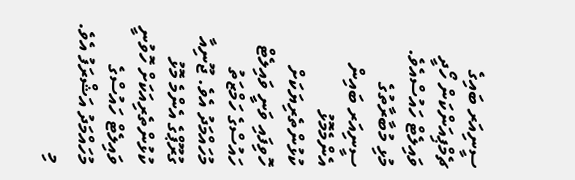ސީނިއަރ ބައިގެ ޗެމްޕިއަންކަން ހޯދީ ވައިލެޓް ހައުސްއެވެ.
މުޅި މުބާރާތުގެ ސީނިއަރ ބައިން އެންމެމޮޅު ކުޅުންތެރިޔަކަށް ހޮވިފައި ވަނީ ވައިލެޓް ހައުސްގެ ހަމްޒަތު މުހައްމަދު އެވެ. ޖޫނިއާ ގުރޫޕްގެ އެންމެ މޮޅު ކުޅުންތެރިއަކަށް ހޮވުނީ ވައިލެޓް ހައުސްގެ މުހައްމަދު އަޝްރަފު އެވެ. މި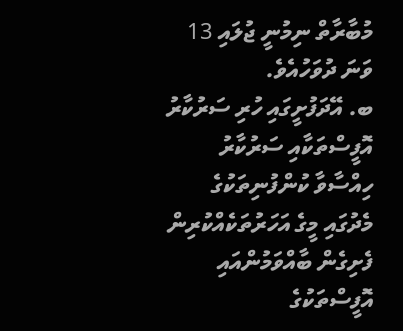މުބާރާތް ނިމުނީ ޖުލައި 13 ވަނަ ދުވަހުއެވެ.
ބ. އޭދަފުށީގައި ހުރި ސަރުކާރު އޮފީސްތަކާއި ސަރުކާރު ހިއްސާވާ ކުންފުނިތަކުގެ މެދުގައި މީގެ އަހަރުތަކެއްކުރިން ފެށިގެން ބާއްވަމުންއައި އޮފީސްތަކުގެ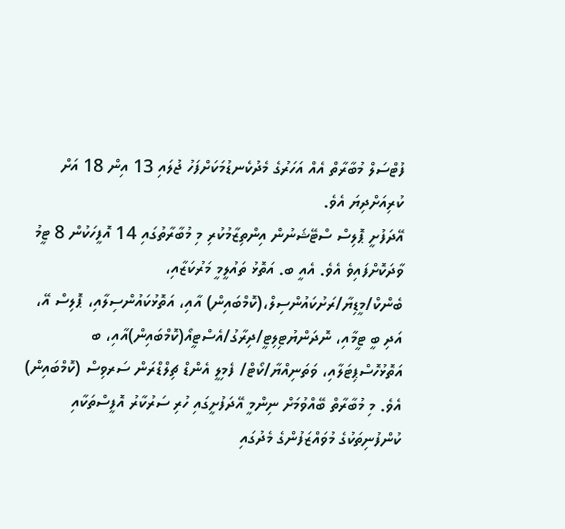ފުޓްސަލް މުބާރާތް އެއް އަހަރުގެ މެދުކެނޑުމަކަށްފަހު ޖުލައި 13 އިން 18 އަށް ކުރިއަށްދިޔަ އެވެ.
އޭދަފުށީ ޕޮލިސް ސްޓޭޝަނުން އިންތިޒާމުކުރި މި މުބާރާތުގައި 14 އޮފީހަކުން 8 ޓީމު ވާދަކޮށްފައިވެ އެވެ. އެއީ ބ. އަތޮޅު ތައުލީމީ މަރުކަޒާއި، ބެންކް/މީޑިޔާ/ރަށުކައުންސިލް،(ކޮމްބައިން) އާއި، އަތޮޅުކައުންސިލާއި، ޕޮލިސް އޭ، އަދި ބީ ޓީމާއި، ނޮދަންޔުޓިލިޓީ/ދިރާގު/އެސްޓީއޯ(ކޮމްބައިން)އާއި، ބ އަތޮޅުހޮސްޕިޓަލާއި، ވަތަނިއްޔާ/ކޯޓް/ ފެމިލީ އެންޑް ޗިލްޑްރަން ސަރވިސް (ކޮމްބައިން) އެވެ. މި މުބާރާތް ބޭއްވުމަށް ނިންމީ އޭދަފުށީގައި ހުރި ސަރުކާރު އޮފީސްތަކާއި ކުންފުނިތަކުގެ މުވައްޒަފުންގެ މެދުގައި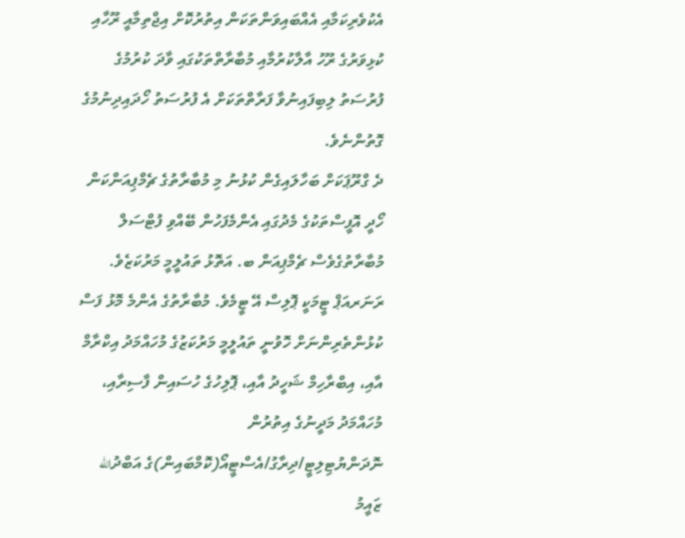އެކުވެރިކަމާއި އެއްބައިވަންތަކަން އިތުރުކޮށް އިޖްތިމާއީ ރޫހާއި ކުޅިވަރުގެ ރޫހު އާލާކުރުމާއި މުބާރާތްތަކުގައި ވާދަ ކުރުމުގެ ފުރުސަތު ލިބިފައިނުވާ ފަރާތްތަކަށް އެ ފުރުސަތު ހޯދައިދިނުމުގެ ގޮތުންނެވެ.
ދެ ގްރޫޕަކަށް ބަހާލައިގެން ކުޅުނު މި މުބާރާތުގެ ޗެމްޕިއަންކަން ހޯދީ އޮފީސްތަކުގެ މެދުގައި އެންމެފަހުން ބޭއްވި ފުޓްސަލް މުބާރާތުގެވެސް ޗެމްޕިއަން ބ. އަތޮޅު ތައުލީމީ މަރުކަޒެވެ. ރަނަރއަޕް ޓީމަކީ ޕޮލިސް އޭ ޓީމެވެ. މުބާރާތުގެ އެންމެ މޮޅު ފަސް ކުޅުންތެރިންނަށް ހޮވުނީ ތައުލީމީ މަރުކަޒުގެ މުހައްމަދު އިކްރާމް އާއި، އިބްރާހިމް ޝަހީދު އާއި، ޕޮލިހުގެ ހުސައިން ފާސިރާއި، މުހައްމަދު މަދީނުގެ އިތުރުން ނޮދަންޔުޓިލިޓީ/ދިރާގު/އެސްޓީއޯ(ކޮމްބައިން)ގެ އަބްދުالله ޒައީމު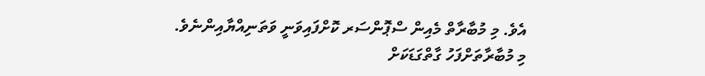އެވެ. މި މުބާރާތް މެއިން ސްޕޮންސަރ ކޮށްފައިވަނީ ވަތަނިއްޔާއިންނެވެ.
މި މުބާރާތަށްފަހު ގާތްގަޑަކަށް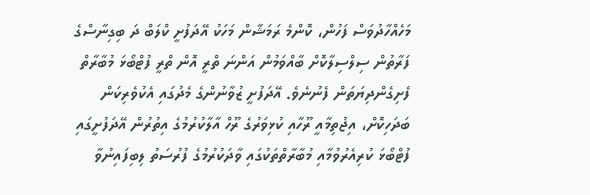މަހެއްހާދުވަސް ފަހުން، ކޮންމެ ރަމަޝާން މަހަކު އޭދަފުށީ ކްލަބް ދަ ބިގިނާސްގެ ފަރާތުން ސިލްސިލާކޮށް ބާއްވަމުން އަންނަ ތްރީ އޮން ތްރީ ފުޓްބޯޅަ މުބާރާތް ފެށިގެންދިޔަތަން ފެނުނެވެ. އޭދަފުށީ ޒުވާނުންގެ މެދުގައި އެކުވެރިކަން ބަދަހިކޮށް، އިޖުތިމާއީ ރޫހާއި ކުޅިވަރުގެ ރޫހް އާލާކުރުމުގެ އިތުރުން އޭދަފުށީގައި ފުޓްބޯޅަ ކުރިއެރުވުމާއި މުބާރާތްތަކުގައި ވާދަކުރުމުގެ ފުރުސަތު ލިބިފައިނުވާ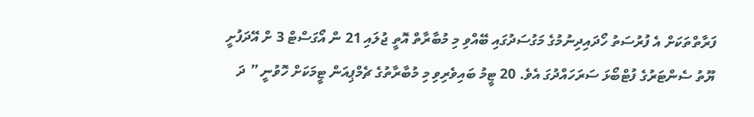ފަރާތްތަކަށް އެ ފުރުސަތު ހޯދައިދިނުމުގެ މަގުސަދުގައި ބޭއްވި މި މުބާރާތް އޮތީ ޖުލައި 21 ން އޯގަސްޓް 3 ށް އޭދަފުށީ ޔޫތު ސެންޓަރުގެ ފުޓްބޯޅަ ސަރަހައްދުގަ އެވެ. 20 ޓީމު ބައިވެރިވި މި މުބާރާތުގެ ޗެމްޕިއަން ޓީމަކަށް ހޮވުނީ ” ދަ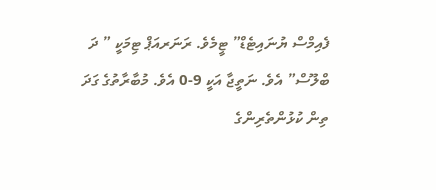ފެއިމްސް ޔުނައިޓެޑް” ޓީމެވެ. ރަނަރއަޕް ޓިމަކީ ” ދަ ބްލޫސް” އެވެ. ނަތީޖާ އަކީ 9-0 އެވެ. މުބާރާތުގެ ގަދަ ތިން ކުޅުންތެރިންގެ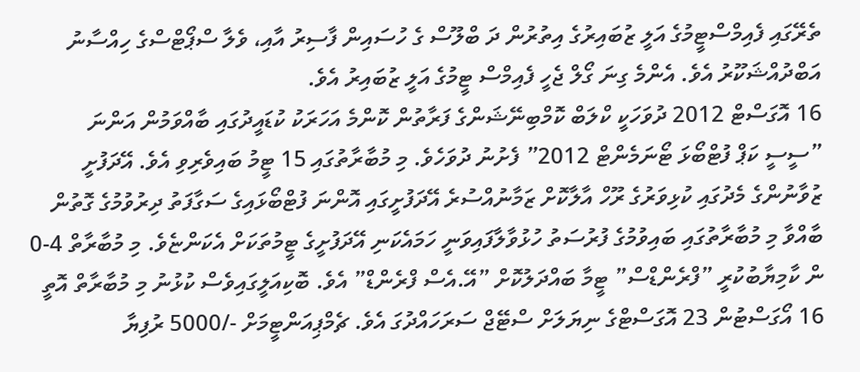ތެރޭގައި ފެއިމްސްޓީމުގެ އަލީ ޒުބައިރުގެ އިތުރުން ދަ ބްލޫސް ގެ ހުސައިން ފާސިރު އާއި، ވެލާ ސްޕޯޓްސްގެ ހިއްސާނު އަބްދުއްޝަކޫރު އެވެ. އެންމެ ގިނަ ގޯލް ޖެހީ ފެއިމްސް ޓީމުގެ އަލީ ޒުބައިރު އެވެ.
16 އޮގަސްޓް 2012 ދުވަހަކީ ކްލަބް ކޮމްބިނޭޝަންގެ ފަރާތުން ކޮންމެ އަހަރަކު ކުޑައީދުގައި ބާއްވަމުން އަންނަ ”ސީސީ ކަޕް ފުޓްބޯޅަ ޓޯނަމެންޓް 2012” ފެށުނު ދުވަހެވެ. މި މުބާރާތުގައި 15 ޓީމު ބައިވެރިވި އެވެ. އޭދަފުށީ ޒުވާނުންގެ މެދުގައި ކުޅިވަރުގެ ރޫހް އާލާކޮށް ޒަމާނުއްސުރެ އޭދަފުށީގައި އޮންނަ ފުޓްބޯޅައިގެ ސަގާފަތު ދިރުވުމުގެ ގޮތުން ބާއްވާ މި މުބާރާތުގައި ބައިވުމުގެ ފުރުސަތު ހުޅުވާލާފައިވަނީ ހަމައެކަނި އޭދަފުށީގެ ޓީމުތަކަށް އެކަންޏެވެ. މި މުބާރާތް 4-0 ން ކާމިޔާބުކުރީ ”ފްރެންޑްސް” ޓީމާ ބައްދަލުކޮށް ”އޭ.އެސް ފްރެންޑް” އެވެ. ބޮކިއަލީގައިވެސް ކުޅުނު މި މުބާރާތް އޮތީ 16 އޯގަސްޓުން 23 އޮގަސްޓްގެ ނިޔަލަށް ސްޓޭޖް ސަރަހައްދުގަ އެވެ. ޗެމްޕިއަންޓީމަށް -/5000 ރުފިޔާ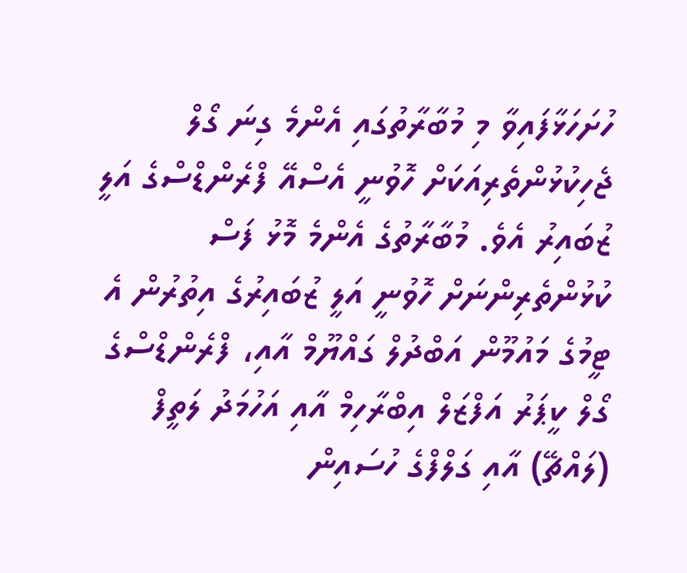ހުށަހަޅާފައިވާ މި މުބާރާތުގައި އެންމެ ގިނަ ގޯލް ޖެހިކުޅުންތެރިއަކަށް ހޮވުނީ އެސްއޭ ފްރެންޑްސްގެ އަލީ ޒުބައިރު އެވެ. މުބާރާތުގެ އެންމެ މޮޅު ފަސް ކުޅުންތެރިންނަށް ހޮވުނީ އަލީ ޒުބައިރުގެ އިތުރުން އެ ޓީމުގެ މައުމޫން އަބްދުލް ގައްޔޫމް އާއި، ފްރެންޑްސްގެ ގޯލް ކީޕަރު އަފްޒަލް އިބްރާހިމް އާއި އަހުމަދު ލަތީފް (ލައްޗޭ) އާއި ގަލްފްގެ ހުސައިން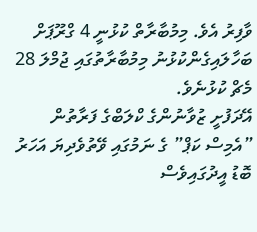ވާފިރު އެވެ. މިމުބާރާތް ކުޅުނީ 4 ގްރޫޕަށް ބަހާލައިގެންކުޅުނު މިމުބާރާތުގައި ޖުމްލަ 28 މެޗް ކުޅުނެވެ.
އޭދަފުށީ ޒުވާނުންގެ ކްލަބްގެ ފަރާތުން ”އެމިސް ކަޕް” ގެ ނަމުގައި ވޭތުވެދިޔަ އަހަރު ބޮޑު އީދުގައިވެސް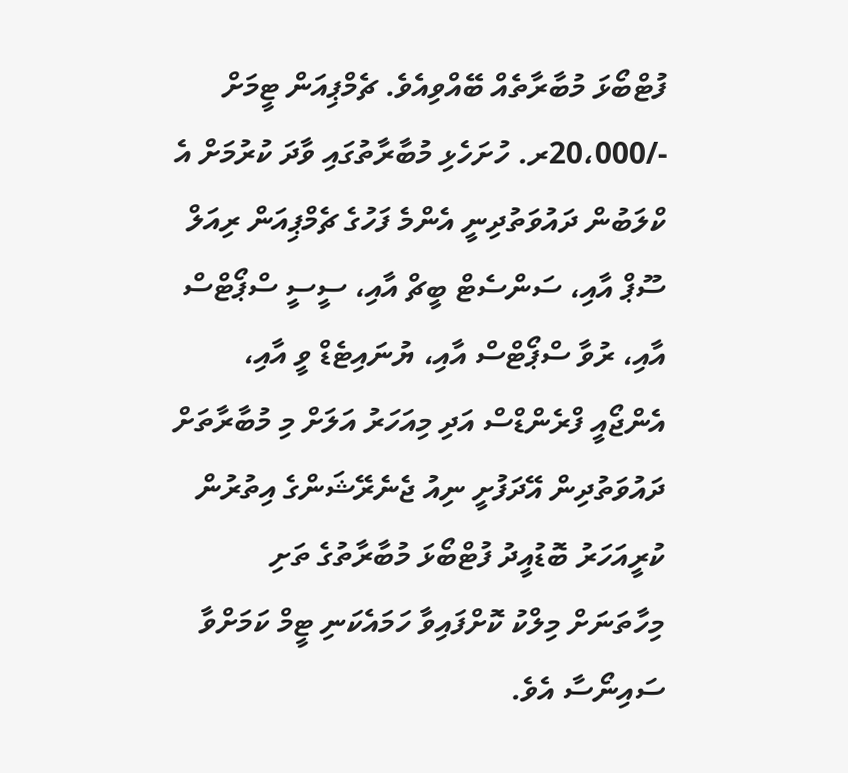ފުޓްބޯޅަ މުބާރާތެއް ބޭއްވިއެވެ. ޗެމްޕިއަން ޓީމަށް -/20،000ރ. ހުށަހެޅި މުބާރާތުގައި ވާދަ ކުރުމަށް އެ ކްލަބުން ދައުވަތުދިނީ އެންމެ ފަހުގެ ޗެމްޕިއަން ރިއަލް ސޫޕް އާއި، ސަންސެޓް ބީޗް އާއި، ސީސީ ސްޕޯޓްސް އާއި، ރުވާ ސްޕޯޓްސް އާއި، ޔުނައިޓެޑް ވީ އާއި، އެންޖޯއީ ފްރެންޑްސް އަދި މިއަހަރު އަލަށް މި މުބާރާތަށް ދައުވަތުދިން އޭދަފުށީ ނިއު ޖެނެރޭޝަންގެ އިތުރުން ކުރީއަހަރު ބޮޑުއީދު ފުޓްބޯޅަ މުބާރާތުގެ ތަށި މިހާތަނަށް މިލްކު ކޮށްފައިވާ ހަމައެކަނި ޓީމް ކަމަށްވާ ސައިނޯސާ އެވެ.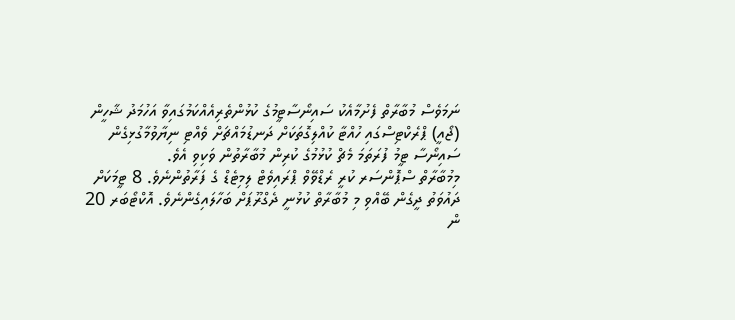ނަމަވެސް މުބާރާތް ފެށުމާއެކު ސައިނޯސާޓީމުގެ ކުޅުންތެރިއެއްކަމުގައިވާ އަހުމަދު ޝާހީން (ޖޯއީ) ޕްރެކްޓިސްގައި ހުއްޓާ ކުއްލިގޮތަކަށް ދަނޑުމައްޗަށް ވެއްޓި ނިޔާވުމާގުޅިގެން ސައިނޯސާ ޓީމު ފުރަތަމަ މެޗް ކުޅުމުގެ ކުރިން މުބާރާތުން ވަކިވި އެވެ.
މިމުބާރާތް ސްޕޮންސަރ ކުރީ ރެޑްވޭވް ޕްރައިވެޓް ލިމިޓެޑް ގެ ފަރާތުންނެވެ. 8 ޓީމަކަށް ދައުވަތު ދީގެން ބޭއްވި މި މުބާރާތް ކުޅުނީ ދެގްރޫޕަށް ބަހާލައިގެންނެވެ. އޮކްޓޯބަރ 20 ން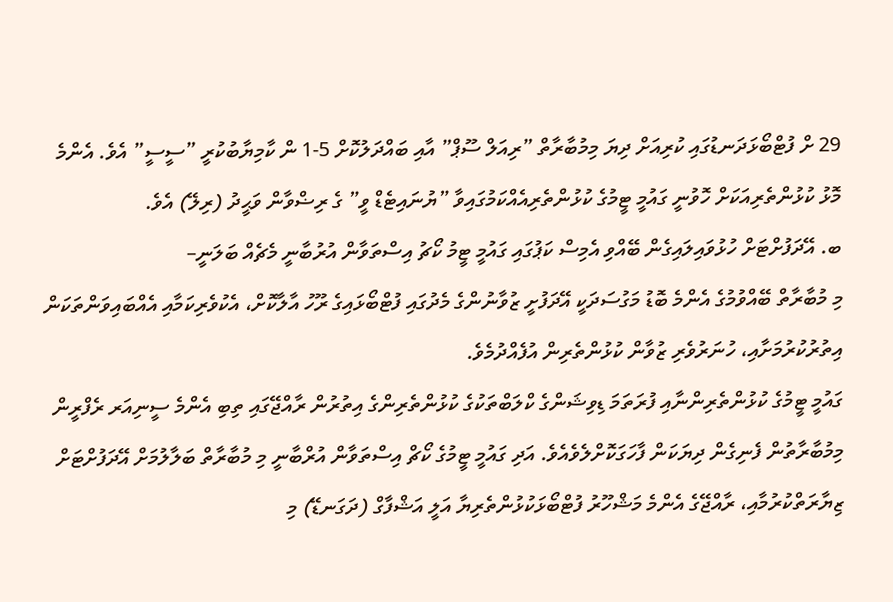29 ށް ފުޓްބޯޅަދަނޑުގައި ކުރިއަށް ދިޔަ މިމުބާރާތް ”ރިއަލް ސޫޕް” އާއި ބައްދަލުކޮށް 5-1 ން ކާމިޔާބުކުރީ ”ސީސީ” އެވެ. އެންމެ މޮޅު ކުޅުންތެރިއަކަށް ހޮވުނީ ގައުމީ ޓީމުގެ ކުޅުންތެރިއެއްކަމުގައިވާ ”ޔުނައިޓެޑް ވީ” ގެ ރިޟްވާން ވަޙީދު (ރިލޭ) އެވެ.
ބ. އޭދަފުށްޓަށް ހުޅުވައިލައިގެން ބޭއްވި އެމިސް ކަޕުގައި ގައުމީ ޓީމު ކޯޗު އިސްތަވާން އުރުބާނީ މެޗެއް ބަލަނީ–
މި މުބާރާތް ބޭއްވުމުގެ އެންމެ ބޮޑު މަގުސަދަކީ އޭދަފުށީ ޒުވާނުންގެ މެދުގައި ފުޓްބޯޅައިގެ ރޫހު އާލާކޮށް، އެކުވެރިކަމާއި އެއްބައިވަންތަކަން އިތުރުކުރުމަށާއި، ހުނަރުވެރި ޒުވާން ކުޅުންތެރިން އުފެއްދުމެވެ.
ގައުމީ ޓީމުގެ ކުޅުންތެރިންނާއި ފުރަތަމަ ޑިވިޝަންގެ ކްލަބްތަކުގެ ކުޅުންތެރިންގެ އިތުރުން ރާއްޖޭގައި ތިބި އެންމެ ސީނިއަރ ރެފްރީން މިމުބާރާތުން ފެނިގެން ދިޔަކަން ފާހަގަކޮށްލެވެއެވެ. އަދި ގައުމީ ޓީމުގެ ކޯޗް އިސްތަވާން އުރްބާނީ މި މުބާރާތް ބަލާލުމަށް އޭދަފުށްޓަށް ޒިޔާރަތްކުރުމާއި، ރާއްޖޭގެ އެންމެ މަޝްހޫރު ފުޓްބޯޅަކުޅުންތެރިޔާ އަލީ އަޝްފާގް (ދަގަނޑޭ) މި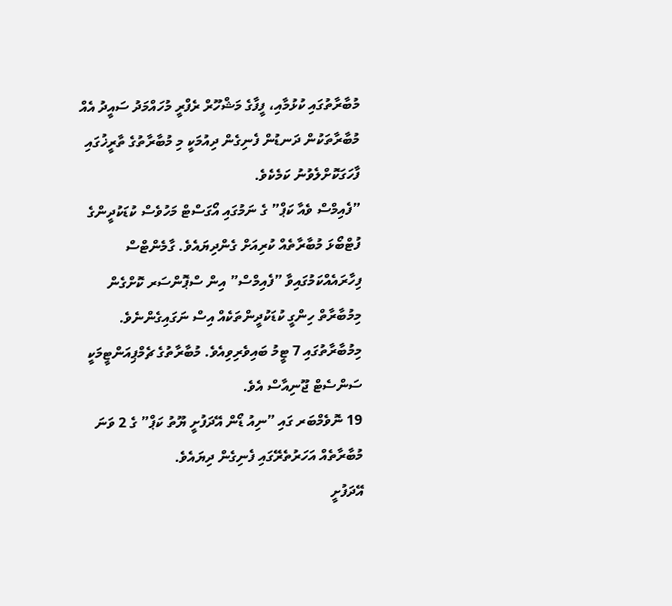މުބާރާތުގައި ކުޅުމާއި، ފީފާގެ މަޝްހޫރް ރެފްރީ މުހައްމަދު ސައީދު އެއް މުބާރާތަކުން ދަނޑުން ފެނިގެން ދިއުމަކީ މި މުބާރާތުގެ ތާރީޚުގައި ފާހަގަކޮށްލެވުނު ކަމެކެވެ.
”ފެއިމްސް ވެއާ ކަޕް” ގެ ނަމުގައި އޯގަސްޓް މަހުވެސް ކުޑަކުދީންގެ ފުޓްބޯޅަ މުބާރާތެއް ކުރިއަށް ގެންދިޔައެވެ. ގާމެންޓްސް ފިހާރައެއްކަމުގައިވާ ”ފެއިމްސް” އިން ސްޕޮންސަރ ކޮށްގެން މިމުބާރާތް ހިންގީ ކުޑަކުދީންތަކެއް އިސް ނަގައިގެންނެވެ. މިމުބާރާތުގައި 7 ޓީމު ބައިވެރިވިއެވެ. މުބާރާތުގެ ޗެމްޕިއަންޓީމަކީ ސަންސެޓް ޖޫނިއާސް އެވެ.
19 ނޮވެމްބަރ ގައި ”ނިއު ޑޯން އޭދަފުށީ ޔޫތު ކަޕް” ގެ 2 ވަނަ މުބާރާތެއް އަހަރުތެރޭގައި ފެނިގެން ދިޔައެވެ.
އޭދަފުށީ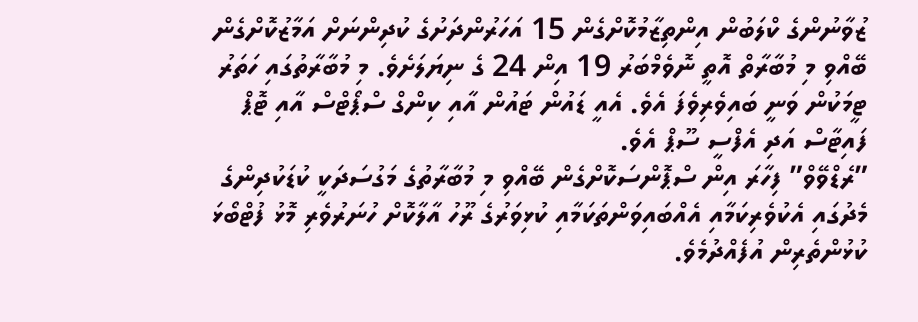ޒުވާނުންގެ ކްލަބުން އިންތިޒާމުކޮށްގެން 15 އަހަރުންދަށުގެ ކުދިންނަށް އަމާޒުކޮށްގެން ބޭއްވި މި މުބާރާތް އޮތީ ނޮވެމްބަރު 19 އިން 24 ގެ ނިޔަލަށެވެ. މި މުބާރާތުގައި ހަތަރު ޓީމަކުން ވަނީ ބައިވެރިވެފަ އެވެ. އެއީ ޑައުން ޓައުން އާއި ކިންގް ސްޕޯޓްސް އާއި ޓޮޕް ފައިޓާސް އަދި އެފްސީ ސޫޕް އެވެ.
”ރެޑްވޭވް” ފިހާރަ އިން ސްޕޮންސަކޮށްގެން ބޭއްވި މި މުބާރާތުގެ މަގުސަދަކީ ކުޑަކުދިންގެ މެދުގައި އެކުވެރިކަމާއި އެއްބައިވަންތަކަމާއި ކުޅިވަރުގެ ރޫހު އާލާކޮށް ހުނަރުވެރި މޮޅު ފުޓްބޯޅަ ކުޅުންތެރިން އުފެއްދުމެވެ.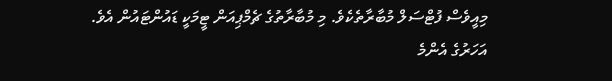މިއީވެސް ފުޓްސަލް މުބާރާތެކެވެ. މި މުބާރާތުގެ ޗެމްޕިއަން ޓީމަކީ ޑައުންޓައުން އެވެ.
އަހަރުގެ އެންމެ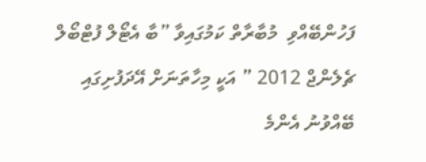ފަހުންބޭއްވި  މުބާރާތް ކަމުގައިވާ ”ބާ އެޓޯލް ފުޓްބޯލް ޗެލެންޖް 2012 ” އަކީ މިހާތަނަށް އޭދަފުށިގައި ބޭއްވުނު އެންމެ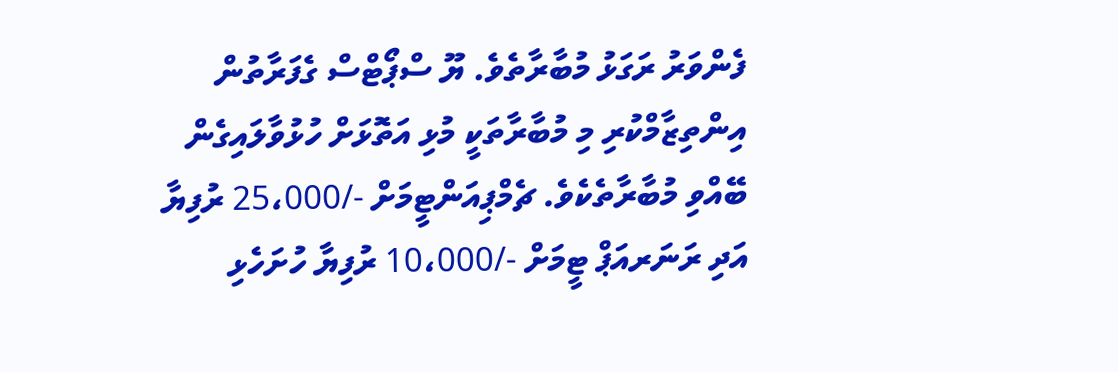ފެންވަރު ރަގަޅު މުބާރާތެވެ. ޔޫ ސްޕޯޓްސް ގެފަރާތުން އިންތިޒާމްކުރި މި މުބާރާތަކީ މުޅި އަތޮޅަށް ހުޅުވާލައިގެން ބޭއްވި މުބާރާތެކެވެ. ޗެމްޕިއަންޓީމަށް -/25،000 ރުފިޔާ އަދި ރަނަރއަޕް ޓީމަށް -/10،000 ރުފިޔާ ހުށަހެޅި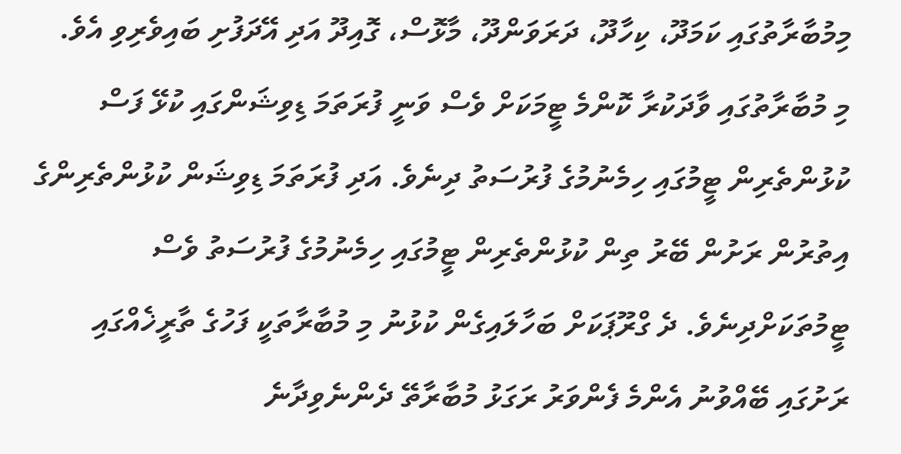މިމުބާރާތުގައި ކަމަދޫ، ކިހާދޫ، ދަރަވަންދޫ، މާޅޮސް، ގޮއިދޫ އަދި އޭދަފުށި ބައިވެރިވި އެވެ.
މި މުބާރާތުގައި ވާދަކުރާ ކޮންމެ ޓީމަކަށް ވެސް ވަނީ ފުރަތަމަ ޑިވިޝަންގައި ކުޅޭ ފަސް ކުޅުންތެރިން ޓީމުގައި ހިމެނުމުގެ ފުރުސަތު ދިނެވެ. އަދި ފުރަތަމަ ޑިވިޝަން ކުޅުންތެރިންގެ އިތުރުން ރަށުން ބޭރު ތިން ކުޅުންތެރިން ޓީމުގައި ހިމެނުމުގެ ފުރުސަތު ވެސް ޓީމުތަކަށްދިނެވެ. ދެ ގްރޫޕަކަށް ބަހާލައިގެން ކުޅުނު މި މުބާރާތަކީ ފަހުގެ ތާރީޚެއްގައި ރަށުގައި ބޭއްވުނު އެންމެ ފެންވަރު ރަގަޅު މުބާރާތޭ ދެންނެވިދާނެ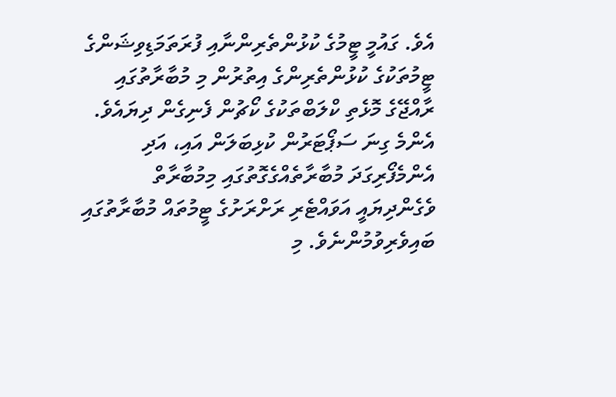އެވެ. ގައުމީ ޓީމުގެ ކުޅުންތެރިންނާއި ފުރަތަމަޑިވިޝަންގެ ޓީމުތަކުގެ ކުޅުންތެރިންގެ އިތުރުން މި މުބާރާތުގައި ރާއްޖޭގެ މޮޅެތި ކްލަބްތަކުގެ ކޯޗުން ފެނިގެން ދިޔައެވެ. އެންމެ ގިނަ ސަޕޯޓަރުން ކުޅިބަލަން އައި، އަދި އެންމެފޯރިގަދަ މުބާރާތެއްގެގޮތުގައި މިމުބާރާތް ވެގެންދިޔައީ އަވައްޓެރި ރަށްރަށުގެ ޓީމުތައް މުބާރާތުގައި ބައިވެރިވުމުންނެވެ. މި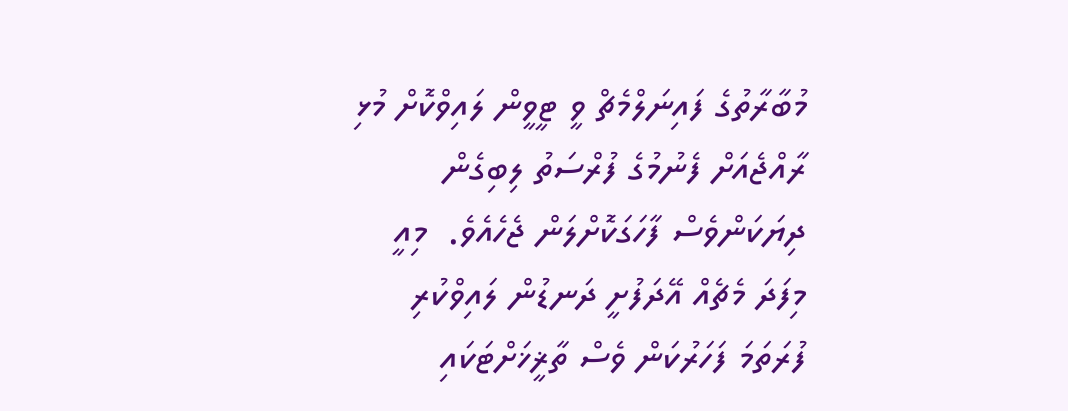މުބާރާތުގެ ފައިނަލްމެޗް ވީ ޓީވީން ލައިވްކޮށް މުޅި ރާއްޖެއަށް ފެނުމުގެ ފުރްސަތު ލިބިގެން ދިޔަކަންވެސް ފާހަގަކޮށްލަން ޖެހެއެވެ.  މިއީ މިފަދަ މެޗެއް އޭދަފުށީ ދަނޑުން ލައިވްކުރި ފުރަތަމަ ފަހަރުކަން ވެސް ތާޜީޚަށްޓަކައި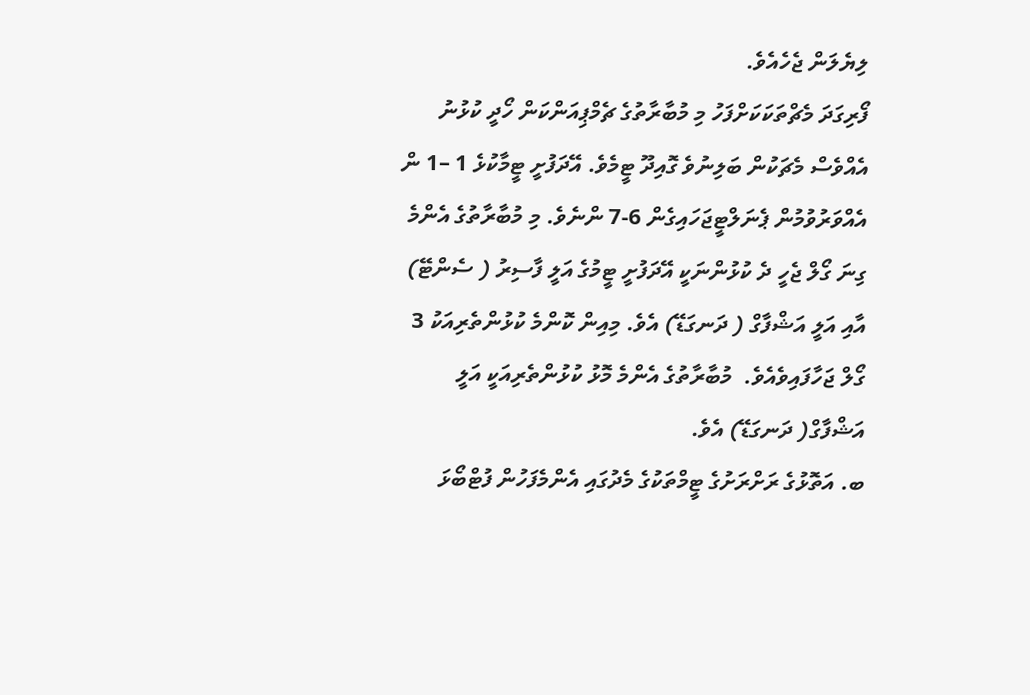ލިޔެލަން ޖެހެއެވެ.
ފޯރިގަދަ މެޗްތަކަކަށްފަހު މި މުބާރާތުގެ ޗެމްޕިއަންކަން ހޯދީ ކުޅުނު އެއްވެސް މެޗަކުން ބަލިނުވެ ގޮއިދޫ ޓީމެވެ. އޭދަފުށީ ޓީމާކުޅެ 1 –1 ން އެއްވަރުވުމުން ޕެނަލްޓީޖަހައިގެން 6-7 ންނެވެ. މި މުބާރާތުގެ އެންމެ ގިނަ ގޯލް ޖެހީ ދެ ކުޅުންނަކީ އޭދަފުށީ ޓީމުގެ އަލީ ފާސިރު ( ސެންޓޭ) އާއި އަލީ އަޝްފާގް ( ދަނގަޑޭ) އެވެ. މިއިން ކޮންމެ ކުޅުންތެރިއަކު 3 ގޯލް ޖަހާފައިވެއެވެ.  މުބާރާތުގެ އެންމެ މޮޅު ކުޅުންތެރިއަކީ އަލީ އަޝްފާގް( ދަނގަޑޭ) އެވެ.
ބ. އަތޮޅުގެ ރަށްރަށުގެ ޓީމްތަކުގެ މެދުގައި އެންމެފަހުން ފުޓްބޯޅަ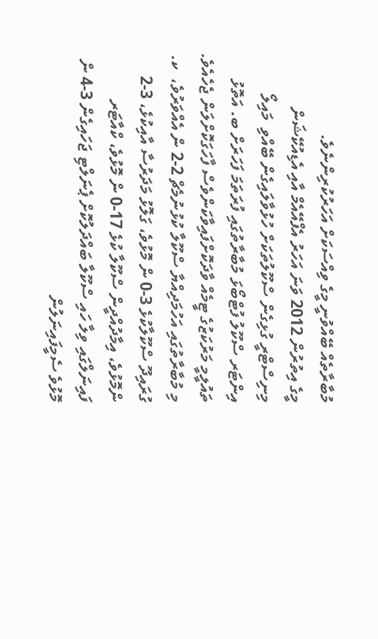މުބާރާތެއް ބޭއްވުނީ މީގެ ވިއްސަކަށް އަހަރުކުރިންނެވެ.
މީގެ އިތުރުން 2012 ވަނަ އަހަރު އެފްއޭއެމް އާއި އެޑިއުކޭޝަން މިނިސްޓްރީ ގުޅިގެން ސްކޫލުތަކަށް ހުޅުވާލައިގެން ބޭއްވި  މައިލޯ އިންޓަރ ސްކޫލު ފުޓްބޯޅަ މުބާރާތުގައި ފުރަތަމަ ފަހަރަށް ބ. އަތޮޅު ތައުލީމީ މަރުކަޒުގެ ޓީމެއް ވާދަކޮށްފައިވާކަންވެސް ފާހަގަކޮށްލަން ޖެހެއެވެ. މި މުބާރާތުގައި އަހުމަދިއްޔާ ސްކޫލާ ކުޅުނުމެޗް 2-2 ން އެއްވަރުވެ،  ކ. ގުރައިދޫ ސްކޫލާކުޅެ 3-0 ން މޮޅުވެ، ގަލޮޅު މަދަރުސާ އާއިކުޅެ، 3-2 ންމޮޅުވެ، އިމާދުއްދީން ސްކޫލާ ކުޅެ 17-0 ން މޮޅުވެ، ކްއާޓަރ ފައިނަލްގައި ވިލާ ހައި ސްކޫލާ ބައްދަލުކޮށް ޕެނަލްޓި ޖަހައިގެން 3-4 ން މޮޅުވެ ސެމީފައިނަލުން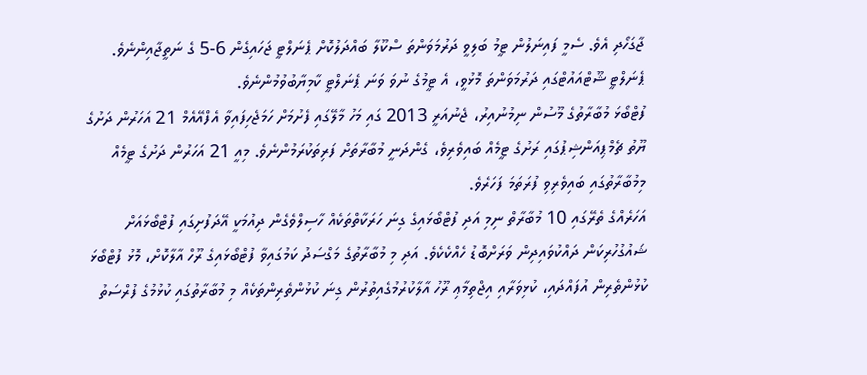ޖާގަހޯދި އެވެ. ސެމީ ފައިނަލުން ޓީމު ބަލިވީ ދަރުމަވަންތަ ސްކޫލާ ބައްދަލުކޮށް ޕެނަލްޓީ ޖަހައިގެން 6-5 ގެ ނަތީޖާއިންނެވެ. ޕެނަލްޓީ ޝޫޓްއައުޓްގައި ދަރުމަވަންތަ މޮޅުވީ، އެ ޓީމުގެ ނުވަ ވަނަ ޕެނަލްޓީ ކާމިޔާބުވުމުންނެވެ.
ފުޓްބޯޅަ މުބާރާތުގެ މޫސުން ނިމުނުއިރު، ޖެނުއަރީ 2013 ގައި މަހު މާލޭގައި ފެށުމަށް ހަމަޖެހިފައިވާ އެފްއޭއެމް 21 އަހަރުން ދަށުގެ ޔޫތު ޗެމްޕިއަންޝިޕުގައި ރަށުގެ ޓީމެއް ބައިވެރިވެ، ގެންދަނީ މުބާރާތަށް ފަރިތަކުރަމުންނެވެ. މިއީ 21 އަހަރުން ދަށުގެ ޓީމެއް މިމުބާރާތުގައި ބައިވެރިވި ފުރަތަމަ ފަހަރެވެ.
އަހަރެއްގެ ތެރޭގައި 10 މުބާރާތް ނިމި އަދި ފުޓްބޯޅައިގެ ގިނަ ހަރަކާތްތަކެއް ހާސިލްވެގެން ދިއުމަކީ އޭދަފުށިގައި ފުޓްބޯޅައަށް ޝައުގުހުރިކަން ދައްކުވައިދިން ވަރަށްބޮޑު ހެއްކެކެވެ. އަދި މި މުބާރާތުގެ މަގްސަދު ކަމުގައިވާ ފުޓްބޯޅައިގެ ރޫހް އާލާކޮށް، މޮޅު ފުޓްބޯޅަ ކުޅުންތެރިން އުފައްދައި، ކުޅިވަރާއި އިޖްތިމާޢި ރޫހު އާލާކުރުމުގެއިތުރުން ގިނަ ކުޅުންތެރިންތަކެއް މި މުބާރާތުގައި ކުޅުމުގެ ފުރްސަތު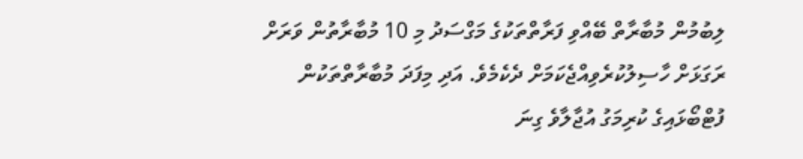ލިބުމުން މުބާރާތް ބޭއްވި ފަރާތްތަކުގެ މަގްސަދު މި 10 މުބާރާތުން ވަރަށް ރަގަޅަށް ހާސިލުކުރެވިއްޖެކަމަށް ދެކެމެވެ. އަދި މިފަދަ މުބާރާތްތަކުން ފުޓްބޯޅައިގެ ކުރިމަގު އުޖާލާވެ ގިނަ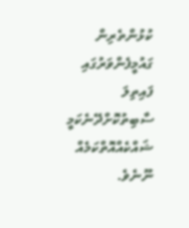ކުޅުންތެރިން ގައުމީފެންވަރުގައި ފައިތިލަ ސާބިތުކޮށްދޭނެކަމީ ޝައްކެއްއޮތްކަމެއް ނޫނެވެ.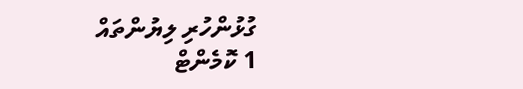ގުޅުންހުރި ލިޔުންތައް
1 ކޮމެންޓް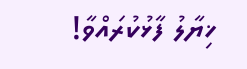ޚިޔާލު ފާޅުކުރައްވާ!